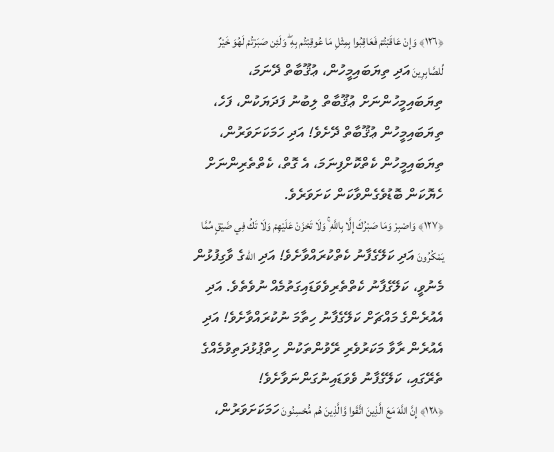﴿١٢٦﴾ وَإِنْ عَاقَبْتُمْ فَعَاقِبُوا بِمِثْلِ مَا عُوقِبْتُم بِهِ ۖ وَلَئِن صَبَرْتُمْ لَهُوَ خَيْرٌ لِّلصَّابِرِينَ އަދި ތިޔަބައިމީހުން، ޢުޤޫބާތް ދޭނަމަ، ތިޔަބައިމީހުންނަށް ޢުޤޫބާތް ލިބުނު ފަދަޔަކުން، ފަހެ، ތިޔަބައިމީހުން ޢުޤޫބާތް ދޭށެވެ! އަދި ހަމަކަށަވަރުން، ތިޔަބައިމީހުން ކެތްކޮށްފިނަމަ، އެ ގޮތް، ކެތްތެރިންނަށް ހެޔޮކަން ބޮޑުވެގެންވާކަން ކަށަވަރެވެ.
﴿١٢٧﴾ وَاصْبِرْ وَمَا صَبْرُكَ إِلَّا بِاللَّهِ ۚ وَلَا تَحْزَنْ عَلَيْهِمْ وَلَا تَكُ فِي ضَيْقٍ مِّمَّا يَمْكُرُونَ އަދި ކަލޭގެފާނު ކެތްކުރައްވާށެވެ! އަދި اللهގެ ވާގިފުޅުން މެނުވީ، ކަލޭގެފާނު ކެތްތެރިވެވަޑައިގަތުމެއް ނުވެތެވެ. އަދި އެއުރެންގެ މައްޗަށް ކަލޭގެފާނު ހިތާމަ ނުކުރައްވާށެވެ! އަދި އެއުރެން ރާވާ މަކަރުވެރި ރޭވުންތަކުން ހިތްޕުޅުދަތިވުމެއްގެ ތެރޭގައި، ކަލޭގެފާނު ވެވަޑައިނުގަންނަވާށެވެ!
﴿١٢٨﴾ إِنَّ اللَّهَ مَعَ الَّذِينَ اتَّقَوا وَّالَّذِينَ هُم مُّحْسِنُونَ ހަމަކަށަވަރުން،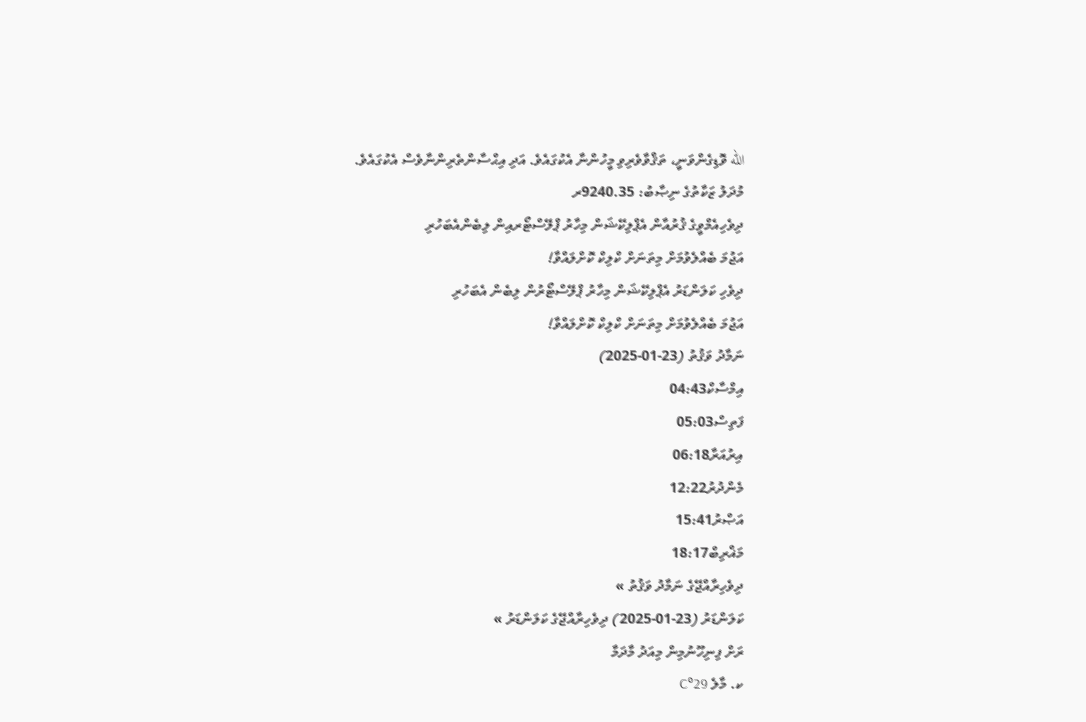الله ވޮޑިގެންވަނީ، ތަޤްވާވެރިވި މީހުންނާ އެކުގައެވެ. އަދި އިޙްސާންތެރިންނާވެސް އެކުގައެވެ.
މުދަލު ޒަކާތުގެ ނިޞާބު: 9240.35ރ
ދިވެހިއެމްވީގެ ޤުރުއާން އެޕްލިކޭޝަން މިހާރު ޕްލޭސްޓޯރއިން ލިބެންއެބަހުރި
އަޖުމަ ބެއްލެވުމަށް މިތަނަށް ކްލިކް ކޮށްލައްވާ!
ދިވެހި ކަލަންޑަރު އެޕްލިކޭޝަން މިހާރު ޕްލޭސްޓޯރުން ލިބެން އެބަހުރި
އަޖުމަ ބެއްލެވުމަށް މިތަނަށް ކްލިކް ކޮށްލައްވާ!
ނަމާދު ވަޤުތު (23-01-2025)
އިމްސާކް04:43
ފަތިސް05:03
އިރުއަރާ06:18
މެންދުރު12:22
އަޞްރު15:41
މަޣްރިބް18:17
ދިވެހިރާއްޖޭގެ ނަމާދު ވަޤުތު »
ކަލަންޑަރު (23-01-2025) ދިވެހިރާއްޖޭގެ ކަލަންޑަރު »
ރަށް ފިނިހޫނުމިން މިއަދު މާދަމާ
ކ. މާލެ 29°C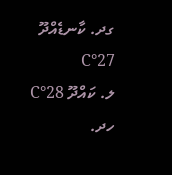ގދ. ކާނޑެއްދޫ 27°C
ލ. ކައްދޫ 28°C
ހދ.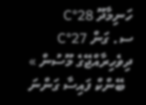ހަނިމާދޫ 28°C
ސ. ގަން 27°C
ދިވެހިރާއްޖޭގެ މޫސުން »
  ބޭންކް ފައިސާ ގަންނަ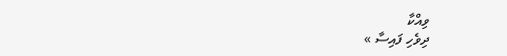ވިއްކާ
ދިވެހި ފައިސާ »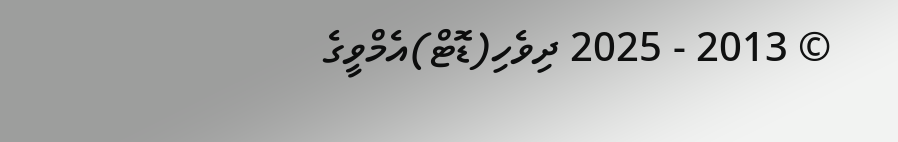© 2013 - 2025 ދިވެހި(ޑޮޓް)އެމްވީގެ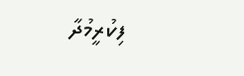ފިކުރީމުދާ